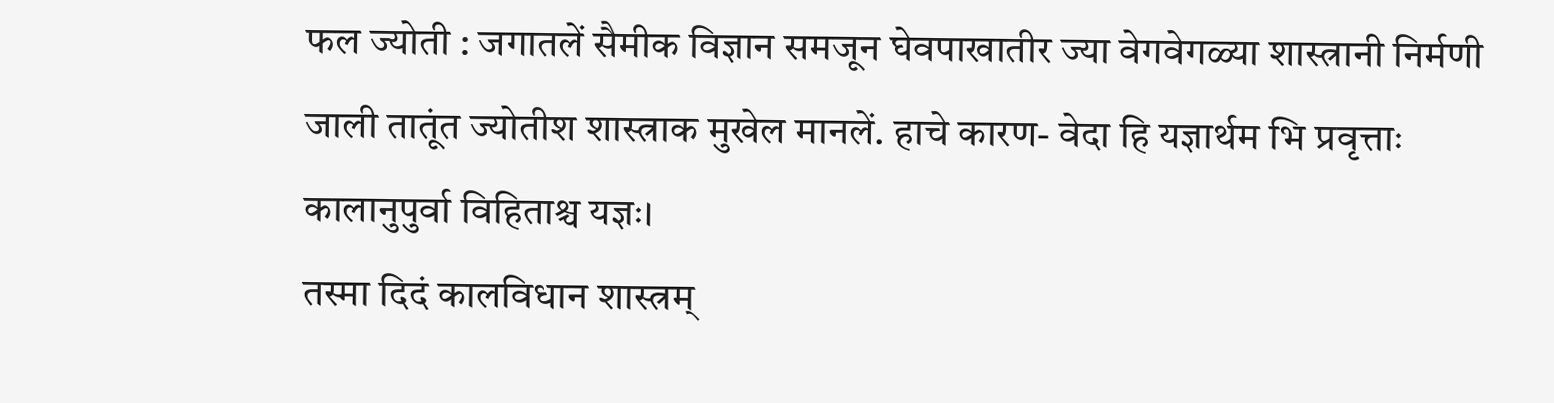फल ज्योती : जगातलें सैमीक विज्ञान समजून घेवपाखातीर ज्या वेगवेगळ्या शास्त्रानी निर्मणी जाली तातूंत ज्योतीश शास्त्राक मुखेल मानलें. हाचे कारण- वेदा हि यज्ञार्थम भि प्रवृत्ताः
कालानुपुर्वा विहिताश्च यज्ञः।
तस्मा दिदं कालविधान शास्त्रम्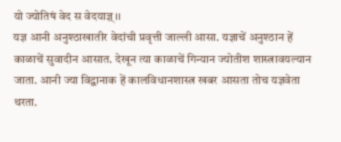यो ज्योतिषं वेद स वेदयाज्ञ्।।
यज्ञ आनी अनुश्ठाखातीर वेदांची प्रवृत्ती जाल्ली आसा. यज्ञाचें अनुश्ठान हें काळाचें सुवादीन आसात. देखून त्या काळाचें गिन्यान ज्योतीश शास्त्रावयल्यान जाता. आनी ज्या विद्वानाक हें कालविधानशास्त्र खबर आसता तोच यज्ञवेता थरता.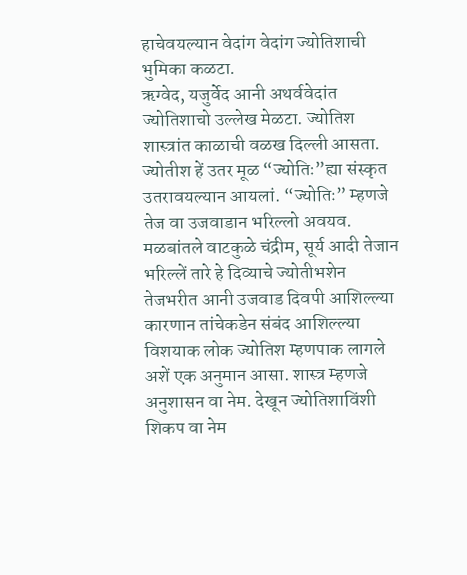हाचेवयल्यान वेदांग वेदांग ज्योतिशाची भुमिका कळटा.
ऋग्वेद, यजुर्वेद आनी अथर्ववेदांत ज्योतिशाचो उल्लेख मेळटा. ज्योतिश शास्त्रांत काळाची वळख दिल्ली आसता. ज्योतीश हें उतर मूळ “ज्योतिः”ह्या संस्कृत उतरावयल्यान आयलां. “ज्योतिः” म्हणजे तेज वा उजवाडान भरिल्लो अवयव. मळबांतले वाटकुळे चंद्रीम, सूर्य आदी तेजान भरिल्लें तारे हे दिव्याचे ज्योतीभशेन तेजभरीत आनी उजवाड दिवपी आशिल्ल्या कारणान तांचेकडेन संबंद आशिल्ल्या विशयाक लोक ज्योतिश म्हणपाक लागले अशें एक अनुमान आसा. शास्त्र म्हणजे अनुशासन वा नेम. देखून ज्योतिशाविंशी शिकप वा नेम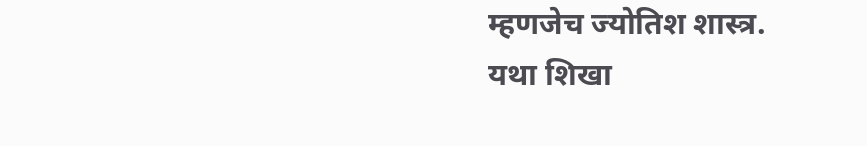म्हणजेच ज्योतिश शास्त्र.
यथा शिखा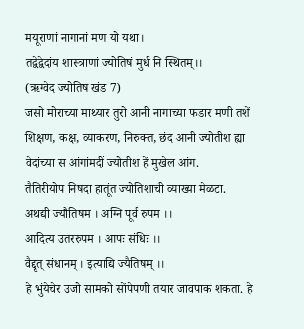मयूराणां नागानां मण यो यथा।
तद्वेद्वेदांय शास्त्राणां ज्योतिषं मुर्ध नि स्थितम्।।
(ऋग्वेद ज्योतिष खंड 7)
जसो मोराच्या माथ्यार तुरो आनी नागाच्या फडार मणी तशें शिक्षण, कक्ष, व्याकरण, निरुक्त, छंद आनी ज्योतीश ह्या वेदांच्या स आंगांमदीं ज्योतीश हें मुखेल आंग.
तैतिरीयोप निषदा हातूंत ज्योतिशाची व्याख्या मेळटा.
अथद्यी ज्यौतिषम । अग्नि पूर्व रुपम ।।
आदित्य उतररुपम । आपः संधिः ।।
वैद्दृत् संधानम् । इत्याद्यि ज्यैतिषम् ।।
हे भुंयेचेर उजो सामको सोंपेपणी तयार जावपाक शकता. हे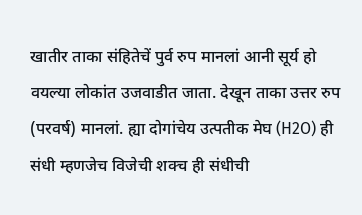खातीर ताका संहितेचें पुर्व रुप मानलां आनी सूर्य हो वयल्या लोकांत उजवाडीत जाता. देखून ताका उत्तर रुप (परवर्ष) मानलां. ह्या दोगांचेय उत्पतीक मेघ (H2O) ही संधी म्हणजेच विजेची शक्च ही संधीची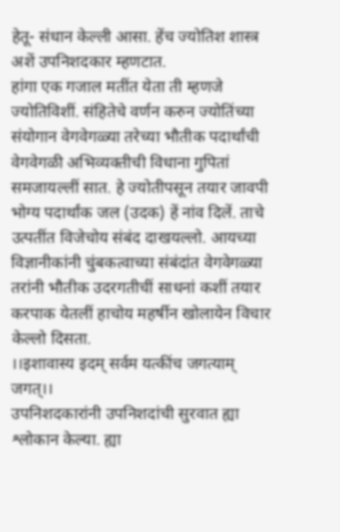हेतू- संधान केल्ली आसा. हेंच ज्योतिश शास्त्र अशें उपनिशदकार म्हणटात.
हांगा एक गजाल मतींत येता ती म्हणजे ज्योतिविशीं. संहितेचे वर्णन करुन ज्योतिंच्या संयोगान वेगवेगळ्या तरेच्या भौतीक पदार्थांची वेगवेगळी अभिव्यक्तीची विधाना गुपितां समजायल्लीं सात. हे ज्योतीपसून तयार जावपी भोग्य पदार्थांक जल (उदक) हें नांव दिलें. ताचे उत्पतींत विजेचोय संबंद दाखयल्लो. आयच्या विज्ञानीकांनी चुंबकत्वाच्या संबंदांत वेगवेगळ्या तरांनी भौतीक उदरगतीचीं साधनां कशीं तयार करपाक येतलीं हाचोय महर्षीन खोलायेन विचार केल्लो दिसता.
।।इशावास्य इदम् सर्वम यत्कींच जगत्याम् जगत्।।
उपनिशदकारांनी उपनिशदांची सुरवात ह्या श्लोकान केल्या. ह्या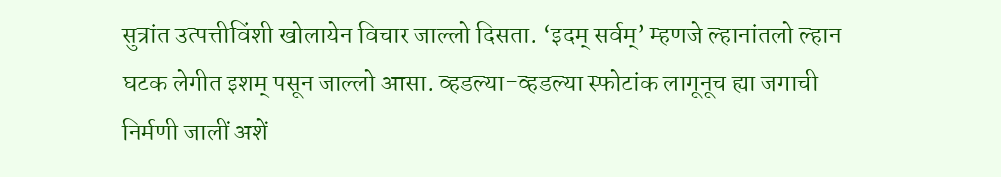सुत्रांत उत्पत्तीविंशी खोलायेन विचार जाल्लो दिसता. ‘इदम् सर्वम्’ म्हणजे ल्हानांतलो ल्हान घटक लेगीत इशम् पसून जाल्लो आसा. व्हडल्या-व्हडल्या स्फोटांक लागूनूच ह्या जगाची निर्मणी जालीं अशें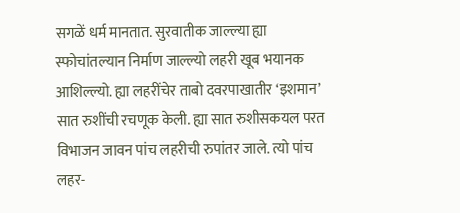सगळें धर्म मानतात. सुरवातीक जाल्ल्या ह्या स्फोचांतल्यान निर्माण जाल्ल्यो लहरी खूब भयानक आशिल्ल्यो. ह्या लहरींचेर ताबो दवरपाखातीर ‘इशमान’ सात रुशींची रचणूक केली. ह्या सात रुशीसकयल परत विभाजन जावन पांच लहरीची रुपांतर जाले. त्यो पांच लहर-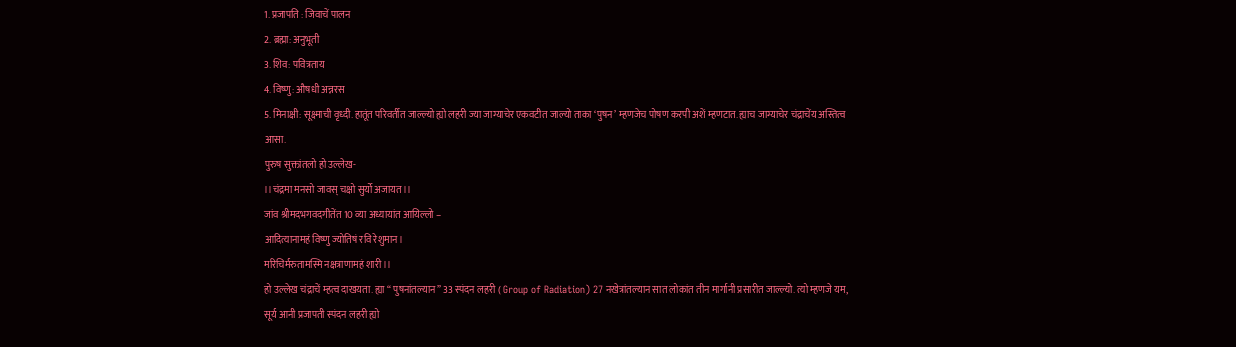1. प्रजापति : जिवाचें पालन
2. ब्रह्मा: अनुभूती
3. शिव: पवित्रताय
4. विष्णु: औषधी अन्नरस
5. मिनाक्षी: सूक्ष्माची वृध्दी. हातूंत परिवर्तीत जाल्ल्यो ह्यो लहरी ज्या जाग्याचेर एकवटीत जाल्यो ताका ‘पुषन’ म्हणजेच पोषण करपी अशें म्हणटात. ह्याच जाग्याचेर चंद्राचेंय अस्तित्व आसा.
पुरुष सुक्तांतलो हो उल्लेख-
।।चंद्रमा मनसो जावस् चक्षो सुर्यो अजायत।।
जांव श्रीमदभगवदगीतेंत 10 व्या अध्यायांत आयिल्लो –
आदित्यानामहं विष्णु ज्योतिषं रवि रेशुमान।
मरिचिर्मरुतामस्मि नक्षत्राणामहं शारी ।।
हो उल्लेख चंद्राचें म्हत्व दाखयता. ह्या “ पुषनांतल्यान” 33 स्पंदन लहरी ( Group of Radiation) 27 नखेत्रांतल्यान सात लोकांत तीन मार्गानी प्रसारीत जाल्ल्यो. त्यो म्हणजे यम, सूर्य आनी प्रजापती स्पंदन लहरी ह्यो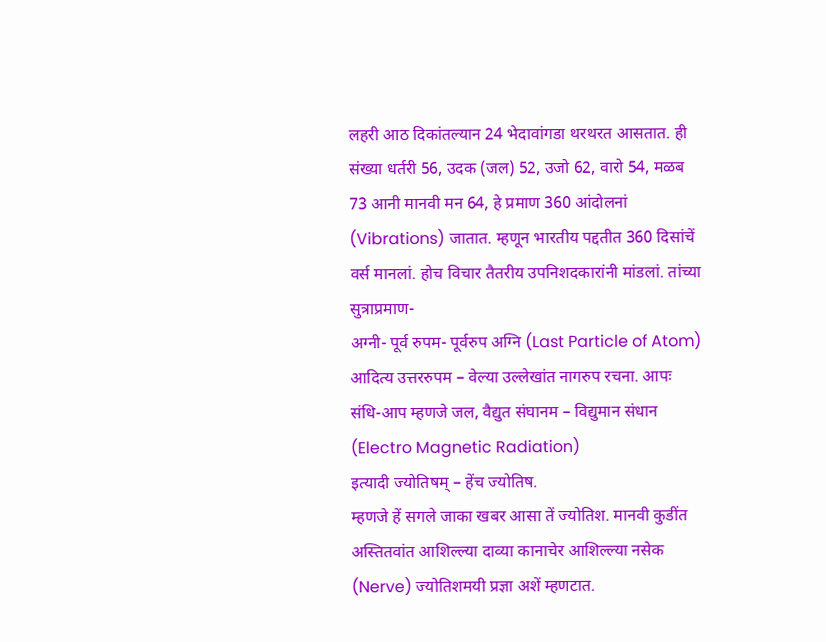लहरी आठ दिकांतल्यान 24 भेदावांगडा थरथरत आसतात. ही संख्या धर्तरी 56, उदक (जल) 52, उजो 62, वारो 54, मळब 73 आनी मानवी मन 64, हे प्रमाण 360 आंदोलनां (Vibrations) जातात. म्हणून भारतीय पद्दतीत 360 दिसांचें वर्स मानलां. होच विचार तैतरीय उपनिशदकारांनी मांडलां. तांच्या सुत्राप्रमाण-
अग्नी- पूर्व रुपम- पूर्वरुप अग्नि (Last Particle of Atom) आदित्य उत्तररुपम – वेल्या उल्लेखांत नागरुप रचना. आपः संधि-आप म्हणजे जल, वैद्युत संघानम – विद्युमान संधान
(Electro Magnetic Radiation)
इत्यादी ज्योतिषम् – हेंच ज्योतिष.
म्हणजे हें सगले जाका खबर आसा तें ज्योतिश. मानवी कुडींत अस्तितवांत आशिल्ल्या दाव्या कानाचेर आशिल्ल्या नसेक (Nerve) ज्योतिशमयी प्रज्ञा अशें म्हणटात.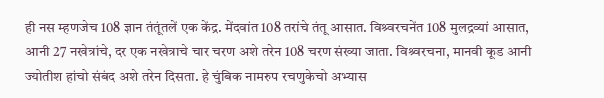ही नस म्हणजेच 108 ज्ञान तंतूंतलें एक केंद्र. मेंदवांत 108 तरांचे तंतू आसात. विश्र्वरचनेंत 108 मुलद्रव्यां आसात, आनी 27 नखेत्रांचे, दर एक नखेत्राचे चार चरण अशे तरेन 108 चरण संख्या जाता. विश्र्वरचना, मानवी कूड आनी ज्योतीश हांचो संबंद अशे तरेन दिसता. हे चुंबिक नामरुप रचणुकेचो अभ्यास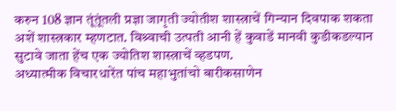करुन 108 ज्ञान तूंतूंतली प्रज्ञा जागृती ज्योतीश शास्त्राचें गिन्यान दिवपाक शकता अशें शास्त्रकार म्हणटात. विश्र्वाची उत्पती आनी हें कुवाडें मानवी कुडीकडल्यान सुटावे जाता हेंच एक ज्योतिश शास्त्राचें व्हडपण.
अध्यात्मीक विचारधारेंत पांच महाभुतांचो बारीकसाणेन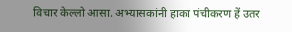विचार केल्लो आसा. अभ्यासकांनी हाका पंचीकरण हें उतर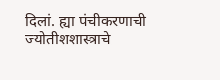दिलां. ह्या पंचीकरणाची ज्योतीशशास्त्राचे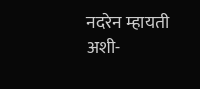नदरेन म्हायती अशी-